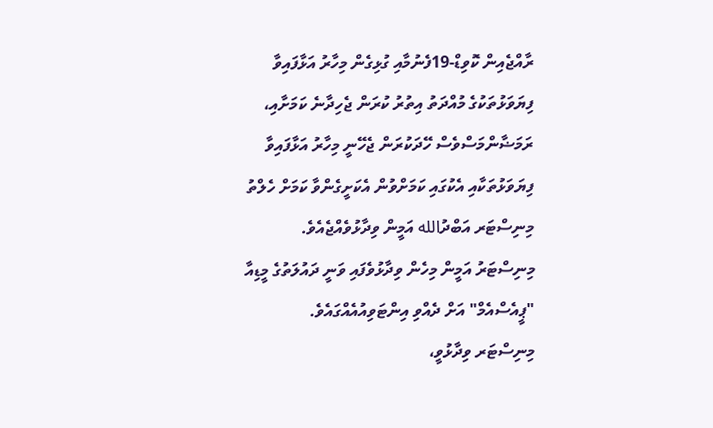ރާއްޖެއިން ކޮވިޑް-19ފެނުމާއި ގުޅިގެން މިހާރު އަޅާފައިވާ ފިޔަވަޅުތަކުގެ މުއްދަތު އިތުރު ކުރަން ޖެހިދާނެ ކަމަށާއި، ރަމަޟާންމަސްވެސް ހޭދަކުރަން ޖެހޭނީ މިހާރު އަޅާފައިވާ ފިޔަވަޅުތަކާއި އެކުގައި ކަމަށްވުން އެކަށީގެންވާ ކަމަށް ހެލްތު މިނިސްޓަރ އަބްދުالله އަމީން ވިދާޅުވެއްޖެއެވެ.
މިނިސްޓަރު އަމީން މިހެން ވިދާޅުވެފައި ވަނީ ދައުލަތުގެ މީޑިއާ "ޕީއެސްއެމް" އަށް ދެއްވި އިންޓަވިއުއެއްގައެވެ.
މިނިސްޓަރ ވިދާޅުވީ،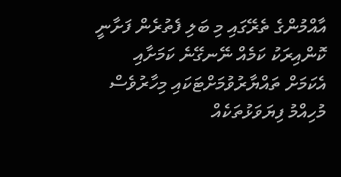އާއްމުންގެ ތެރޭގައި މި ބަލި ފެތުރެން ފަށާނީ ކޮންއިރަކު ކަމެއް ނޭނގޭނެ ކަމަށާއި އެކަމަށް ތައްޔާރުވުމަށްޓަކައި މިހާރުވެސް މުހިއްމު ފިޔަވަޅުތަކެއް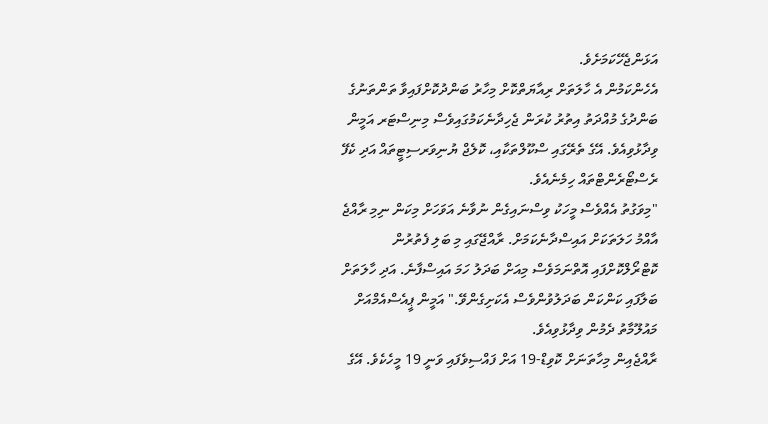އަޅަންޖެހޭކަމަށެވެ.
އެހެންކަމުން އެ ހާލަތަށް ރިއާޔަތްކޮށް މިހާރު ބަންދުކޮށްފައިވާ ތަންތަނުގެ ބަންދުގެ މުއްދަތު އިތުރު ކުރަން ޖެހިދާނެކަމުގައިވެސް މިނިސްޓަރ އަމީން ވިދާޅުވިއެވެ. އޭގެ ތެރޭގައި ސްކޫލްތަކާއި، ކޮލެޖް ޔުނިވަރސިޓީތައް އަދި ކެފޭ ރެސްޓޯރެންޓްތައް ހިމެނެއެވެ.
"މިވަގުތު އެއްވެސް މީހަކު ވިސްނައިގެން ނުވާނެ އަވަހަށް މިކަން ނިމި ރާއްޖެ އާއްމު ހަލަތަކަށް އައިސްދާނެކަމަށް. ރާއްޖޭގައި މި ބަލި ފެތުރުން ކޮޓްރޯލްކޮށްފައި އޮތްނަމަވެސް މިއަށް ބަދަލު ހަމަ އައިސްފާނެ. އަދި ހާލަތަށް ބަލާފައި ކަންކަން ބަދަލުވުންވެސް އެކަށިގެންވޭ." އަމީން ޕީއެސްއެމްއަށް މައުލޫމާތު ދެމުން ވިދާޅުވިއެވެ.
ރާއްޖެއިން މިހާތަނަށް ކޮވިޑް-19 އަށް ފައްސިވެފައި ވަނީ 19 މީހެކެވެ. އޭގެ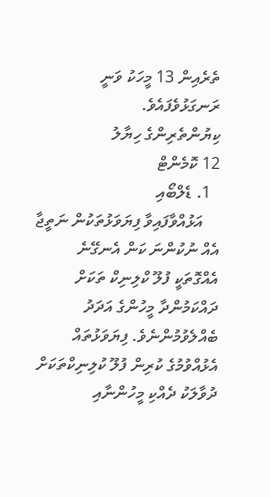ތެރެއިން 13 މީހަކު ވަނީ ރަނގަޅުވެފައެވެ.
ކިޔުންތެރިންގެ ހިޔާލު
12 ކޮމެންޓް
  1. ޑެލްބޯއި
    އަޅުއްވާފައިވާ ފިޔަވަޅުތަކުން ނަތީޖާ އެއް ނުކުންނަ ކަން އެނގޭނެ އެއްގޮތަކީ ފުލޫ ކްލިނިކް ތަކަށް ދައްކަމުންދާ މީހުންގެ އަދަދު ބެއްލެވުމުންނެވެ. ފިޔަވަޅުތައް އެޅުއްވުމުގެ ކުރިން ފުލޫ ކުލިނިކްތަކަށް ދުވާލަކު ދެއްކި މީހުންނާއި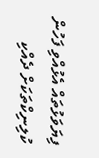ފިޔަވަޅުތައް އެޅުއްވި ފަހުން ކުލިނިކްތަކަށް ދެއްކި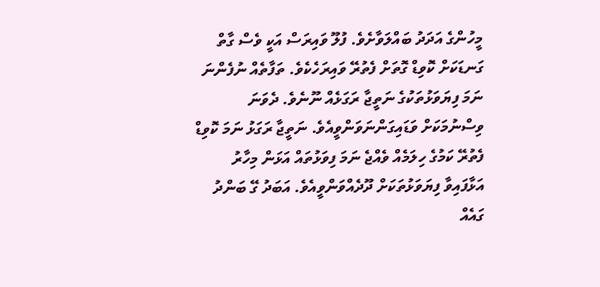މީހުންގެ އަދަދު ބައްލަވާށެވެ. ފުލޫ ވައިރަސް އަކީ ވެސް ގާތް ގަނޑަކަށް ކޮވިޑް ގޮތަށް ފެތުރޭ ވައިރަހެކެވެ. ތަފާތެއް ނުފެންނަ ނަމަ ފިޔަވަޅުތަކުގެ ނަތީޖާ ރަގަޅެއް ނޫނެވެ. ދެވަނަ ވިސްނުމަކަށް ވަޑައިގަންނަވަންވީއެވެ. ނަތީޖާ ރަގަޅު ނަމަ ކޮވިޑް ފެތުރޭ ކަމުގެ ހިލަމެއް ވެއްޖެ ނަމަ ފިވަޅުތައް އަޅަން މިހާރު އަޅާފައިވާ ފިޔަވަޅުތަކަށް ދޫދެއްވަންވީއެވެ. އަބަދު ގޭ ބަންދު ގައެއް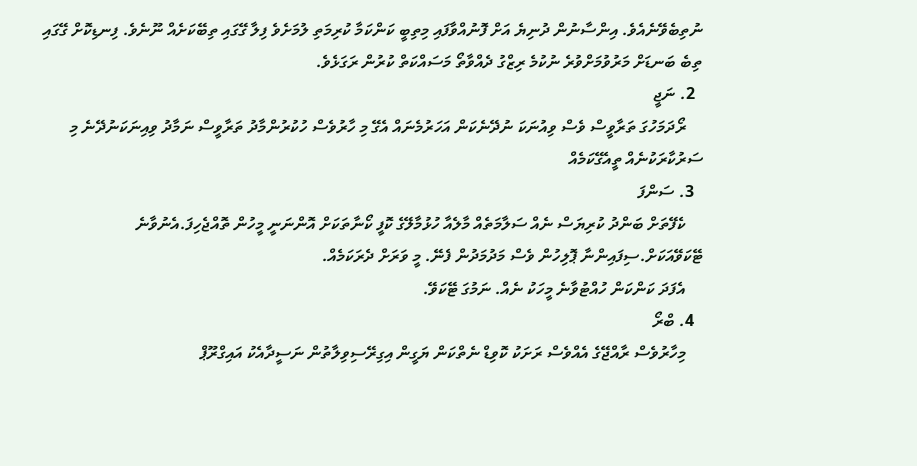ނުތިބެވޭނެއެވެ. އިންސާނުން ދުނިޔެ އަށް ފޮނުއްވާފައި މިތިބީ ކަންކަމާ ކުރިމަތި ލުމަށެވެ ފިލާ ގޭގައި ތިބޭކަށެއް ނޫނެވެ. ފިނޑިކޮށް ގޭގައި ތިބެ ބަނޑަށް މަރުވުމަށްވުރެ ނުކުމެ ރިޒްގު ދެއްވާތޯ މަސައްކަތް ކުރުން ރަގަޅެވެ.
  2. ނަޖީ
    ރޯދަމަހުގަ ތަރާވީސް ވެސް ވިއުނަކަ ނުދޭނެކަން އަހަރުމެނައް އެގޭ މި ހާރުވެސް ހުކުރުންމާދު ތަރާވީސް ނަމާދު ވިއިނަކަނުދޭނެ މި ސަރުކާރަކުނެއް ތީއެގޭކަމެއް
  3. ސަންފަ
    ކެފޭތަށް ބަންދު ކުރިޔަސް ނެއް ސަލާމަތެއް މާލެއާ ހުޅުމާލޭގެ ކޮފީ ކޯނާތަކަށް އޮންނަނީ މީހުން ތޮއްޖެހިފަ.އެނުވާނެ ޓޭކަވޭއަކަށް.ސިފައިންނާ ޕޮލިހުން ވެސް މަދުމަދުން ފެނޭ. މީ ވަރަށް ދެރަކަމެއް.
    އެފަދަ ކަންކަން ހުއްޓުވާނެ މީހަކު ނެއް. ނަމުގަ ޓޭކަވޭ.
  4. ބްރޯ
    މިހާރުވެސް ރާއްޖޭގެ އެއްވެސް ރަށަކު ކޮވިޑް ނެތްކަން ޔަގީން އިގިރޭސިވިލާތުން ނަސީދާއެކު އައިގްރޫޕް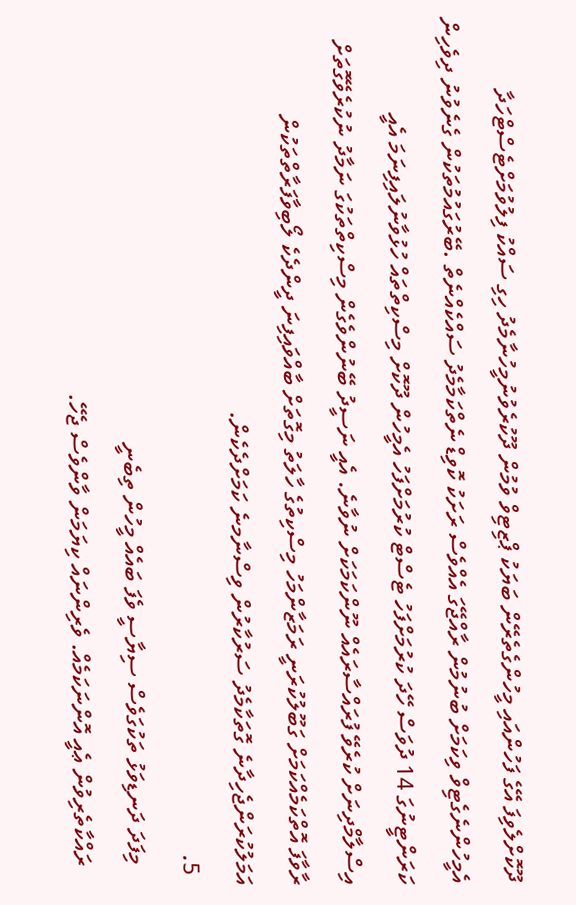ދޫކޮށްލެވިފަ އޭގެ ފަހުންއައި މީހުންގެތެރޭން ބަޔަކު ޕްޒިޓިވް ވުމުން ދޫކުރެވުނުމީހުނާމެދު ހިގި ސައްކު ފިލުވުމަށްޓެސްޓްހަދާ އެމީހުންނެގެޓިވް ވިކަމަށް ބުނުމުން ރާއްޖޭގަ އެއްވެސް ރަށަކު ކޮވިޑް ނެތްކަމާމެދު ސައްކެއްނެތް .ބޭރުގައުމުތަކުން ގެނެވުނު ދިވެހިން ކަރަންޓީނުގަ 14 ދުވަސް ހޭދަ ކުރުމަށްފަހު ޓެސްޓް ކުރުމަށްފަހު އެމީހުން ދޫކޮށް މިސްކިތްތައް ހުޅުވާނުލައިފިނަމަ އެއީ އިސްލާމްދިނަށް ކުރެވޭ ފުރައްސާރައެއް ނޫންކަމަކަށް ނުވާނެ. އެއީ ނަސީދު ބޭނުންވެގެން މިސްކިތްތަކުގަ ނަމާދު ނުކުރެވޭގޮތަށް ރާވާފަ އޮތްކަމެއްކަމަށް ގަބޫލުކުރަނީ ރަމަޒާންމަހު މިސްކިތުގެ ހާލަތު މިގޮތަށް ބާއްވައިފިނަ ދީންދެކެ ލޯބިވާފަރާތްތަކުން އަމަލުކުރަންޖެހިދާނެ ގޮތަކާމެދު ސަރުކާރުން ވިސްނާމނެ ކަމަށްދެކެން.
  5.
    މިފަދަ ދަނޑިވަޅު ތަކުގަވެސް ސިޔާސީ ވެފަ ބައެއް މީހުން ތިބެނީ
    ރައްކާތެރިވުން ޢެއީ އޮންނަކަމެއް. ވެރިންނައް ކިޔަމަން ވާންވެސް ޖެހޭ.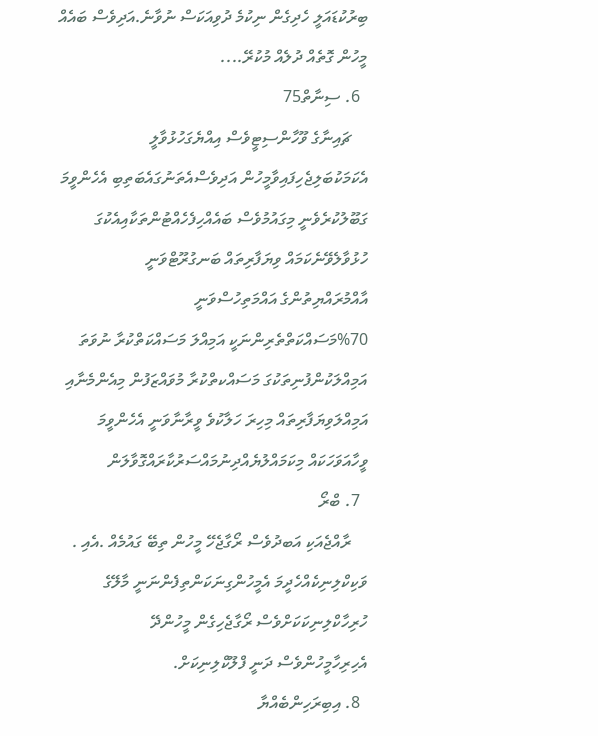ބިރުކުޑައަލީ ހެދިގެން ނިކުމެ ދުވިއަކަސް ނުވާނެ.އަދިވެސް ބައެއް މީހުން ގޮތެއް ދުލެއް މުކުރޭ....
  6. ސިނާތް75
    ޗައިނާގެ ވޫހާންސިޓީވެސް އިއްޔެގަހުޅުވާލީ އެކަމަކުބަލިޖެހިފައިވާމީހުން އަދިވެސްއެތަނުގައެބަތިބި އެހެންވީމަ ގަބޫލުކުރެވެނީ މިގައުމުވެސް ބައެއްހިފެހެއްޓުންތަކާއިއެކުގަ ހުޅުވާލެވޭނެކަމައް ވިޔަފާރިތައް ބަނގުރޫޓްވަނީ އާއްމުރައްޔިތުންގެ އައްމަތިހުސްވަނީ 70%މަސައްކަތްތެރިންނަކީ އަމިއްލަ މަސައްކަތްކުރާ ނުވަތަ އަމިއްލަކުންފުނިތަކުގަ މަސައްކތްކުރާ މުވައްޒަފުން މިއެންމެނާއި އަމިއްލަވިޔަފާރިތައް މިހިރަ ހަލާކުވެ ވީރާނާވަނީ އެހެންވީމަ ވީހާއަވަހަކައް މިކަމައްލުޔެއްދިނުމައްސަރުކާރައްގޮވާލަން
  7. ބްރޯ
    ރާއްޖެއަކި އަބދުވެސް ރޯގާޖެހޭ މީހުން ތިބޭ ގައުމެއް .އެއި . ވަކިކްލިނިކެއްހެދީމަ އެމީހުންގިނަކަންތިފެންނަނީ މާލޭގެ ހުރިހާކްލިނިކަކަށްވެސް ރޯގާޖެހިގެން މީހުންދޭ އެހިރިހާމީހުންވެސް ދަނީ ފްލޫކްލިނިކަށް.
  8. އިބިރަހިންބެއްޔާ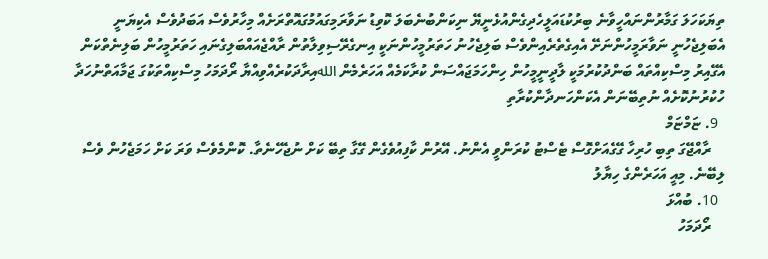ތިޔަކަހަލަ ގަމާރުންނައްހީވާނެ ބިރުކުޑައަލީހެދިގެންއުޅެނީޔޭ ނިކަންބުނެބަލަ ކޮވިޑު ނަވާރަމިގައުމުގައޮތްރަށެއް މިހާރުވެސް އަބަދުވެސް އެކިޔަނީ އެބަލިޖެހުނީ ނަވާރަމީހުންނަށޭ އެއިގެތެރެއިންވެސް ބަލިޖެހުނު ހަތަރުމީހުންނަކީ އިނގެރޭސިވިލާތުން ރާއްޖެއައްބަލިގެނައި ހަތަރުމީހުން ބަލިނެތްކަން އެގޭއިރު މިސްކިއްތައް ބަންދުކުރުމަކީ ލާދީނީމީހުން ހިންހަމަޖައްސަން ކުރާކަމެއް އަހަރެމެން اللهއިރާދަކުރެއްވިއްޔާ ރޯދަމަހު މިސްކިއްތަކުގަ ޖަމާއަތްނުހަދާ ހުކުރުނުކޮށެއް ނުތިބޭނަން އެކަންހަނދާންކުރާތި
  9. ޏަމްޏަމް
    ރާއްޖޭގަ ތިބި ހުރިހާ ގޭގެއަށްގޮސް ޓެސްޓު ކުރަންވީ އެންނު. އޭރުން ކާފިއުވެގެން ގޭގާ ތިބޭ ކަށް ނުޖެހޭނެތާ. ކޮންމެވެސް ވަރަ ކަށް ހަމަޖެހުން ވެސް ލިބޭނެ. މިއީ އަހަރެންގެ ހިޔާލު
  10. ބުއްޅަ
    ރޯދަމަހު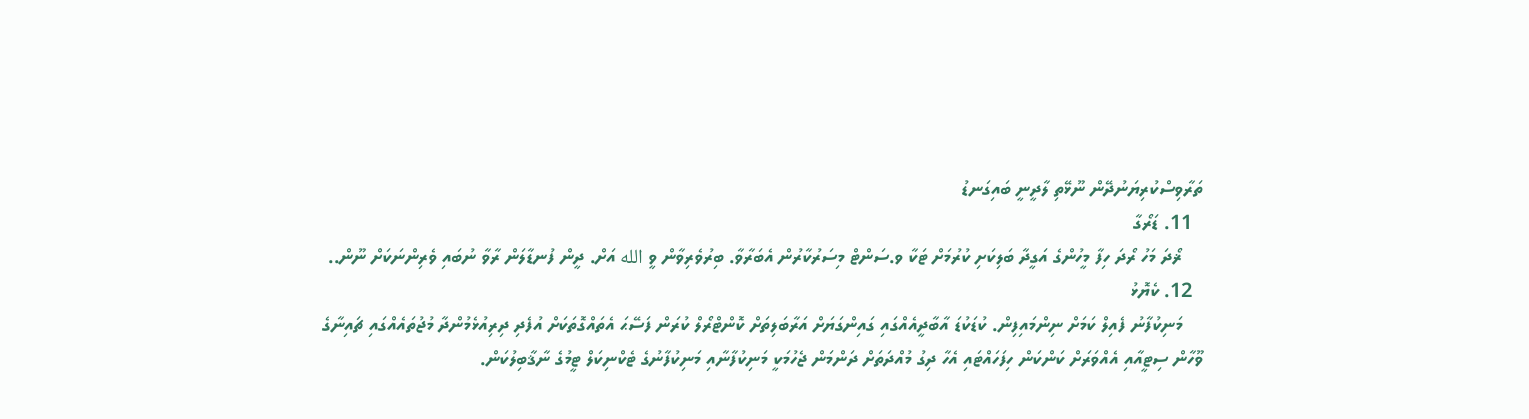ތަރާވިސްކުރިޔަނުދޭން ނޫޅޭތި ލާދީނީ ބައިގަނޑު
  11. ޑަރޯގާ
    ޜޯދަ މަހު ރޯދަ ހިފާ މީހުންގެ އަގީދާ ބަލިކަށި ކުރުމަށް ޓަކާ ވ.ސަންޓް މިސަރުކާރުން އެބަރާވާ. ބިރުވެރިވާން ވީ الله އަށް. ދީން ފުނޑާލަން ރާވާ ނުބައި ވެރިންނަކަށް ނޫން..
  12. ކެޔޮޅު
    މަނިކުފާނު ފެއިލް ކަމަށް ނިންމައިފިން. ކުޑަކުޑަ އާބާދީއެއްގައި ގައިންގަޔަށް އަރާބަލިތަށް ކޮންޓްރޯލް ކުރަން ފަސޭޙަ އެތައްގޮތަކަށް އުފެދި ދިރިއުޅެމުންދާ މުޖުތައެއްގައި ޗައިނާގެ ވޫހާން ސިޓީއާއި އެއްވަރަށް ކަންކަން ހިފަހައްޓައި އެހާ ދިގު މުއްދަތަށް ދަންމަން ޖެހުމަކީ މަނިކުފާނާއި މަނިކުފާނުގެ ޓެކްނިކަލް ޓީމުގެ ނާޤާބިލުކަން.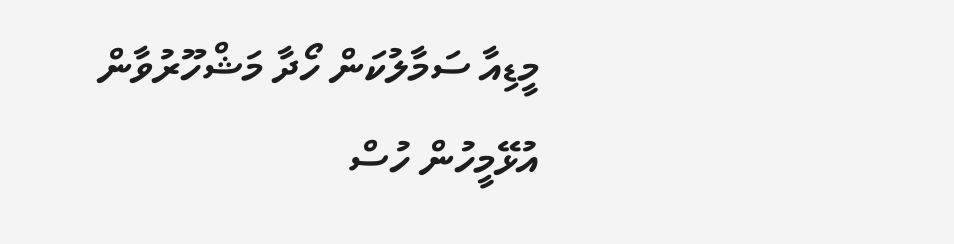މީޑިއާ ސަމާލުކަން ހޯދާ މަޝްހޫރުވާން އުޅޭމީހުން ހުސް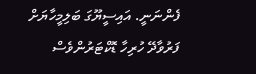ފެންނަނީ. އައިސީޔޫގަ ބަލިމީހާޔަށް ފަރުވާދޭ ހުރިހާ ޑޮކްޓަރުންވެސް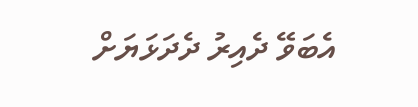އެބަވޭ ދެއިރު ދެދަޅަޔަށް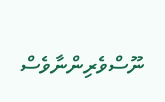ނޫސްވެރިންނާވެސް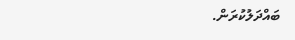ބައްދަލުކުރަން.